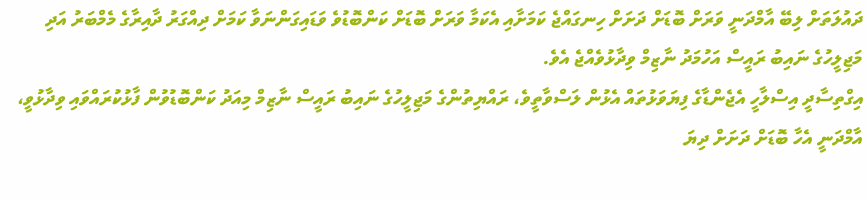ދައުލަތަށް ލިބޭ އާމްދަނީ ވަރަށް ބޮޑަށް ދަށަށް ހިނގައްޖެ ކަމަށާއި އެކަމާ ވަރަށް ބޮޑަށް ކަންބޮޑުވެ ވަޑައިގަންނަވާ ކަމަށް ދިއްގަރު ދާއިރާގެ މެމްބަރު އަދި މަޖިލީހުގެ ނައިބު ރައީސް އަހުމަދު ނާޒިމް ވިދާޅުވެއްޖެ އެވެ.
އިގްތިސާދީ އިސްލާހީ އެޖެންޑާގެ ފިޔަވަޅުތައް އެޅުން ލަސްވާތީވެ، ރައްޔިތުންގެ މަޖިލީހުގެ ނައިބު ރައީސް ނާޒިމް މިއަދު ކަންބޮޑުވުން ފާޅުކުރައްވައި ވިދާޅުވީ، އާމްދަނީ އެހާ ބޮޑަށް ދަށަށް ދިޔަ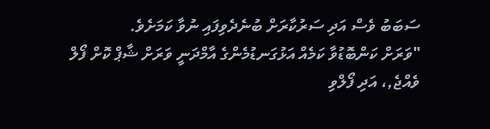ސަބަބު ވެސް އަދި ސަރުކާރަށް ބުނެދެވިފައި ނުވާ ކަމަށެވެ.
"ވަރަށް ކަންބޮޑުވާ ކަމެއް އަޅުގަނޑުމެންގެ އާމްދަނީ ވަރަށް ޝާޕް ކޮށް ފޯލް ވެއްޖެ,، އަދި ފޯލްވި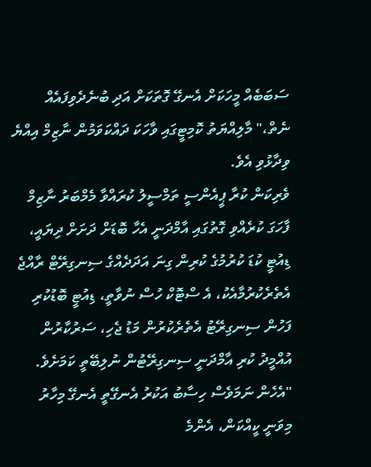ސަބަބެއް މީހަކަށް އެނގޭ ގޮތަކަށް އަދި ބުނެދެވިފައެއް ނެތް،" މާލިއްޔަތު ކޮމިޓީގައި ވާހަކަ ދައްކަވަމުން ނާޒިމް އިއްޔެ ވިދާޅުވި އެވެ.
ވެރިކަން ކުރާ ޕީއެންސީ ތަމްސީލު ކުރައްވާ މެމްބަރު ނާޒިމް ފާހަގަ ކުރެއްވި ގޮތުގައި އާމްދަނީ އެހާ ބޮޑަށް ދަށަށް ދިޔައީ، ޑިއުޓީ ކުޑަ ކުރުމުގެ ކުރިން ގިނަ އަދަދެއްގެ ސިނގިރޭޓް ރާއްޖެ އެތެރެކުރުމާއެކު، އެ ސްޓޮކް ހުސް ނުވާތީ، ޑިއުޓީ ބޮޑުކުރި ފަހުން ސިނގިރޭޓު އެތެރެކުރުން މަޑު ޖެހި، ސަރުކާރުން އުއްމީދު ކުރި އާމްދަނީ ސިނގިރޭޓުން ނުލިބޭތީ ކަމަށެވެ.
"އެހެން ނަމަވެސް ހިސާބު އަކުރު އެނގޭތީ އެނގޭ މިހާރު މިވަނީ ކީއްކަން، އެންމެ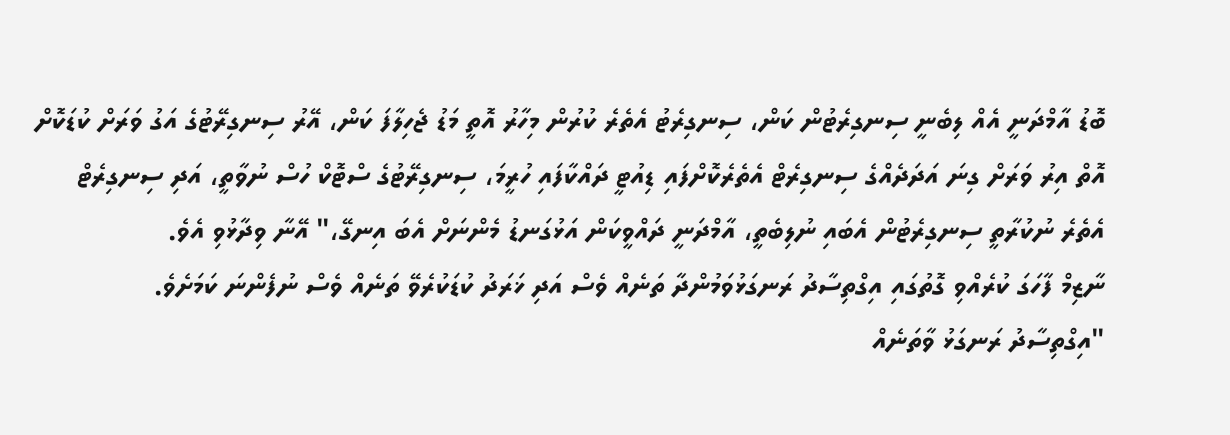ބޮޑު އާމްދަނީ އެއް ލިބެނީ ސިނގިރެޓުން ކަން، ސިނގިރެޓު އެތެރެ ކުރުން މިހާރު އޮތީ މަޑު ޖެހިލާފަ ކަން، އޭރު ސިނގިރޭޓުގެ އަގު ވަރަށް ކުޑަކޮށް އޮތް އިރު ވަރަށް ގިނަ އަދަދެއްގެ ސިނގިރެޓް އެތެރެކޮށްފައި ޑިއުޓީ ދައްކާފައި ހުރީމަ، ސިނގިރޭޓުގެ ސްޓޮކް ހުސް ނުވާތީ، އަދި ސިނގިރެޓް އެތެރެ ނުކުރާތީ ސިނގިރެޓުން އެބައި ނުލިބެތީ، އާމްދަނީ ދައްވީކަން އަޅުގަނޑު މެންނަށް އެބަ އިނގޭ،" އޭނާ ވިދާޅުވި އެވެ.
ނާޒިމް ފާހަގަ ކުރެއްވި ގޮތުގައި އިގްތިސާދު ރަނގަޅުވަމުންދާ ތަނެއް ވެސް އަދި ޚަރަދު ކުޑަކުރެވޭ ތަނެއް ވެސް ނުފެންނަ ކަމަށެވެ.
"އިގްތިސާދު ރަނގަޅު ވާތަނެއް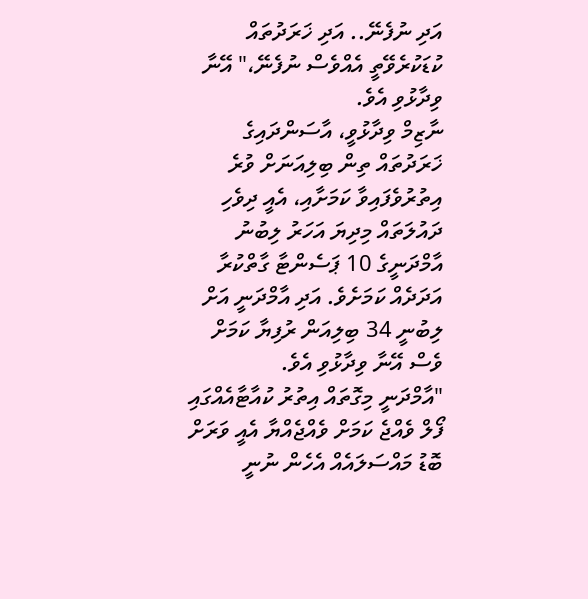އަދި ނުފެނޭ.. އަދި ޚަރަދުތައް ކުޑަކުރެވޭތީ އެއްވެސް ނުފެނޭ،" އޭނާ ވިދާޅުވި އެވެ.
ނާޒިމް ވިދާޅުވީ، އާސަންދައިގެ ޚަރަދުތައް ތިން ބިލިއަނަށް ވުރެ އިތުރުވެފައިވާ ކަމަށާއި، އެއީ ދިވެހި ދައުލަތައް މިދިޔަ އަހަރު ލިބުނު އާމްދަނީގެ 10 ޕަސެންޓާ ގާތްކުރާ އަދަދެއް ކަމަށެވެ. އަދި އާމްދަނީ އަށް ލިބުނީ 34 ބިލިއަން ރުފިޔާ ކަމަށް ވެސް އޭނާ ވިދާޅުވި އެވެ.
"އާމްދަނީ މިގޮތައް އިތުރު ކުއާޓާއެއްގައި ފޯލް ވެއްޖެ ކަމަށް ވެއްޖެއްޔާ އެއީ ވަރަށް ބޮޑު މައްސަލައެއް އެހެން ނުނީ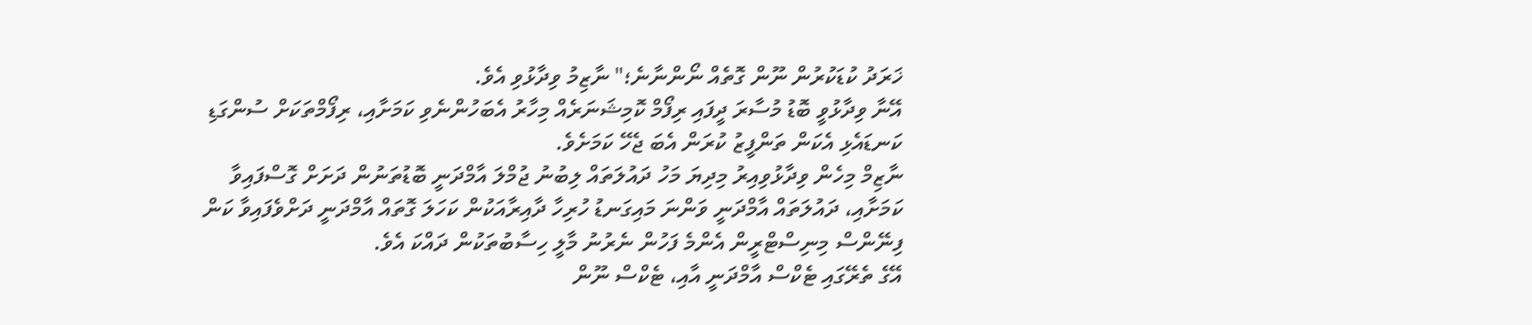ޚަރަދު ކުޑަކުރުން ނޫން ގޮތެއް ނޯންނާނެ؛" ނާޒިމު ވިދާޅުވި އެވެ.
އޭނާ ވިދާޅުވީ ބޮޑު މުސާރަ ދީފައި ރިފޯމް ކޮމިޝަނަރެއް މިހާރު އެބަހުންނެވި ކަމަށާއި، ރިފޯމްތަކަށް ސުންގަޑި ކަނޑައެޅި އެކަން ތަންފީޒު ކުރަން އެބަ ޖެހޭ ކަމަށެވެ.
ނާޒިމް މިހެން ވިދާޅުވިއިރު މިދިޔަ މަހު ދައުލަތައް ލިބުނު ޖުމްލަ އާމްދަނީ ބޮޑުތަނުން ދަށަށް ގޮސްފައިވާ ކަމަށާއި، ދައުލަތައް އާމްދަނީ ވަންނަ މައިގަނޑު ހުރިހާ ދާއިރާއަކުން ކަހަލަ ގޮތައް އާމްދަނީ ދަށްވެފައިވާ ކަން ފިނޭންސް މިނިސްޓްރީން އެންމެ ފަހުން ނެރުނު މާލީ ހިސާބުތަކުން ދައްކަ އެވެ.
އޭގެ ތެރޭގައި ޓެކްސް އާމްދަނީ އާއި، ޓެކްސް ނޫން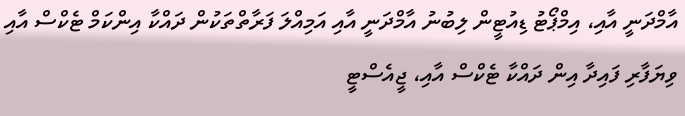އާމްދަނީ އާއި، އިމްޕޯޓު ޑިއުޓީން ލިބުނު އާމްދަނީ އާއި އަމިއްލަ ފަރާތްތަކުން ދައްކާ އިންކަމް ޓެކްސް އާއި ވިޔަފާރި ފައިދާ އިން ދައްކާ ޓެކްސް އާއި، ޖީއެސްޓީ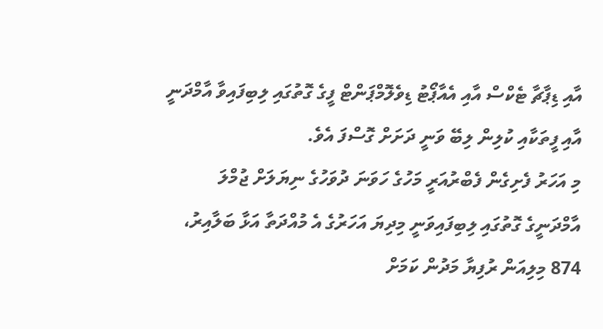އާއި ޑިޕާޗާ ޓެކްސް އާއި އެއާޕޯޓު ޑިވެލޮމްޕަންޓް ފީގެ ގޮތުގައި ލިބިފައިވާ އާމްދަނީ އާއި ފީތަކާއި ކުލިން ލިބޭ ވަނީ ދަށަށް ގޮސްފަ އެވެ.
މި އަހަރު ފެށިގެން ފެބްރުއަރީ މަހުގެ ހަވަނަ ދުވަހުގެ ނިޔަލަށް ޖުމްލަ އާމްދަނީގެ ގޮތުގައި ލިބިފައިވަނީ މިދިޔަ އަހަރުގެ އެ މުއްދަތާ އަޅާ ބަލާއިރު، 874 މިލިއަން ރުފިޔާ މަދުން ކަމަށް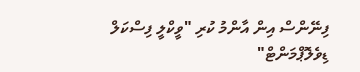ފިނޭންސް އިން އާންމު ކުރި "ވީކްލީ ފިސްކަލް ޑިވެލޮޕްމަންޓް"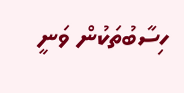ހިސާބުތަކުން ވަނީ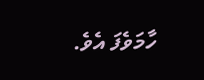ހާމަވެފަ އެވެ.